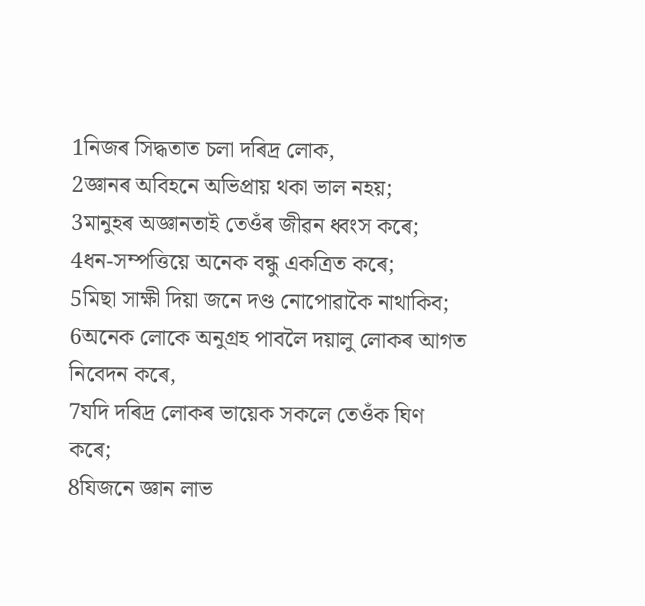1নিজৰ সিদ্ধতাত চলা দৰিদ্ৰ লোক,
2জ্ঞানৰ অবিহনে অভিপ্রায় থকা ভাল নহয়;
3মানুহৰ অজ্ঞানতাই তেওঁৰ জীৱন ধ্বংস কৰে;
4ধন-সম্পত্তিয়ে অনেক বন্ধু একত্রিত কৰে;
5মিছা সাক্ষী দিয়া জনে দণ্ড নোপোৱাকৈ নাথাকিব;
6অনেক লোকে অনুগ্ৰহ পাবলৈ দয়ালু লোকৰ আগত নিবেদন কৰে,
7যদি দৰিদ্ৰ লোকৰ ভায়েক সকলে তেওঁক ঘিণ কৰে;
8যিজনে জ্ঞান লাভ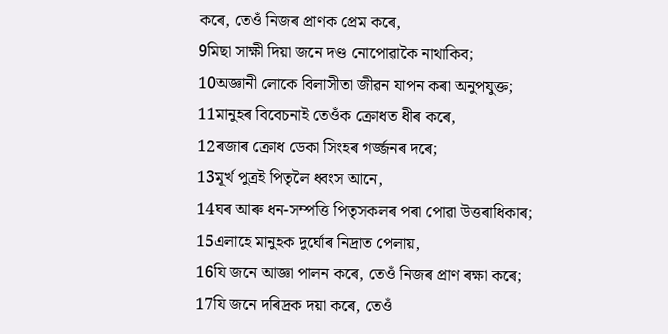কৰে, তেওঁ নিজৰ প্ৰাণক প্ৰেম কৰে,
9মিছা সাক্ষী দিয়া জনে দণ্ড নোপোৱাকৈ নাথাকিব;
10অজ্ঞানী লোকে বিলাসীতা জীৱন যাপন কৰা অনুপযুক্ত;
11মানুহৰ বিবেচনাই তেওঁক ক্ৰোধত ধীৰ কৰে,
12ৰজাৰ ক্ৰোধ ডেকা সিংহৰ গৰ্জ্জনৰ দৰে;
13মূৰ্খ পুত্ৰই পিতৃলৈ ধ্বংস আনে,
14ঘৰ আৰু ধন-সম্পত্তি পিতৃসকলৰ পৰা পোৱা উত্তৰাধিকাৰ;
15এলাহে মানুহক দুৰ্ঘোৰ নিদ্রাত পেলায়,
16যি জনে আজ্ঞা পালন কৰে, তেওঁ নিজৰ প্ৰাণ ৰক্ষা কৰে;
17যি জনে দৰিদ্ৰক দয়া কৰে, তেওঁ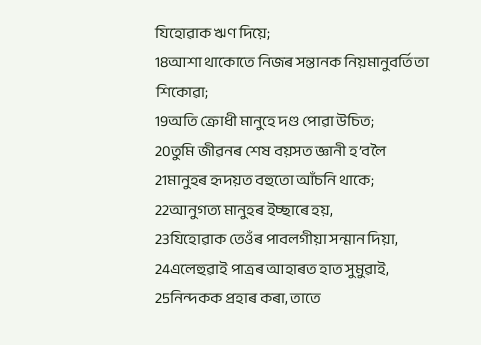যিহোৱাক ঋণ দিয়ে;
18আশা থাকোতে নিজৰ সন্তানক নিয়মানুবৰ্তিতা শিকোৱা;
19অতি ক্ৰোধী মানুহে দণ্ড পোৱা উচিত;
20তুমি জীৱনৰ শেষ বয়সত জ্ঞানী হ’বলৈ
21মানুহৰ হৃদয়ত বহুতো আঁচনি থাকে;
22আনুগত্য মানুহৰ ইচ্ছাৰে হয়,
23যিহোৱাক তেওঁৰ পাবলগীয়া সন্মান দিয়া,
24এলেহুৱাই পাত্ৰৰ আহাৰত হাত সুমুৱাই,
25নিন্দকক প্ৰহাৰ কৰা, তাতে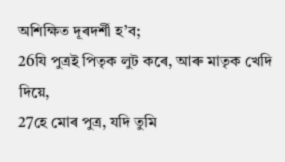অশিক্ষিত দূৰদর্শী হ’ব;
26যি পুত্ৰই পিতৃক লুট কৰে, আৰু মাতৃক খেদি দিয়ে,
27হে মোৰ পুত্র, যদি তুমি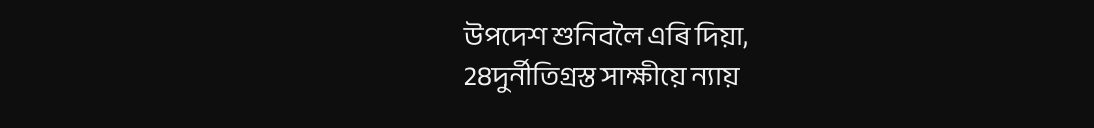উপদেশ শুনিবলৈ এৰি দিয়া,
28দুৰ্নীতিগ্রস্ত সাক্ষীয়ে ন্যায়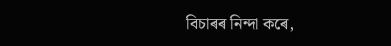বিচাৰৰ নিন্দা কৰে,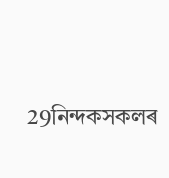29নিন্দকসকলৰ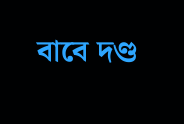বাবে দণ্ড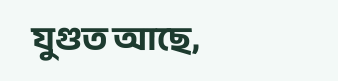যুগুত আছে,